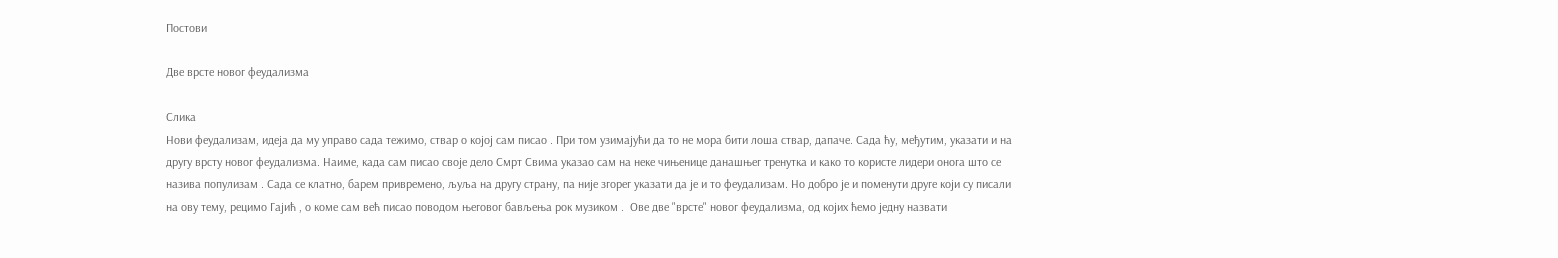Постови

Две врсте новог феудализма

Слика
Нови феудализам, идеја да му управо сада тежимо, ствар о којој сам писао . При том узимајући да то не мора бити лоша ствар, дапаче. Сада ћу, међутим, указати и на другу врсту новог феудализма. Наиме, када сам писао своје дело Смрт Свима указао сам на неке чињенице данашњег тренутка и како то користе лидери онога што се назива популизам . Сада се клатно, барем привремено, љуља на другу страну, па није згорег указати да је и то феудализам. Но добро је и поменути друге који су писали на ову тему, рецимо Гајић , о коме сам већ писао поводом његовог бављења рок музиком .  Ове две "врсте" новог феудализма, од којих ћемо једну назвати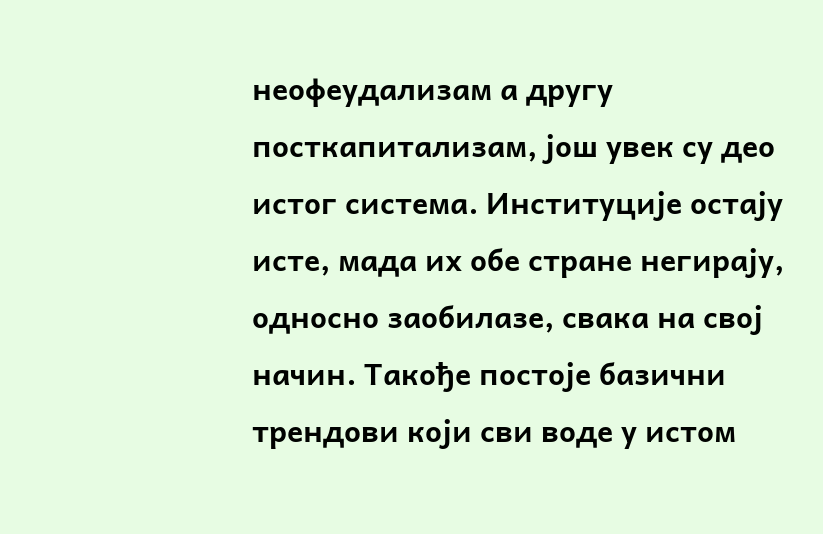неофеудализам а другу посткапитализам, још увек су део истог система. Институције остају исте, мада их обе стране негирају, односно заобилазе, свака на свој начин. Такође постоје базични трендови који сви воде у истом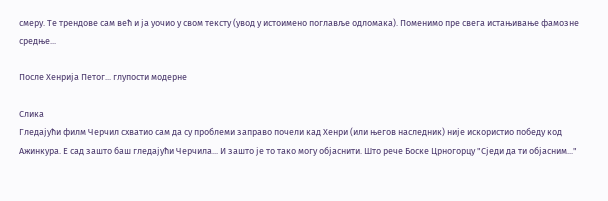смеру. Те трендове сам већ и ја уочио у свом тексту (увод у истоимено поглавље одломака). Поменимо пре свега истањивање фамозне средње...

После Хенрија Петог... глупости модерне

Слика
Гледајући филм Черчил схватио сам да су проблеми заправо почели кад Хенри (или његов наследник) није искористио победу код Ажинкура. Е сад зашто баш гледајући Черчила... И зашто је то тако могу објаснити. Што рече Боске Црногорцу "Сједи да ти објасним..."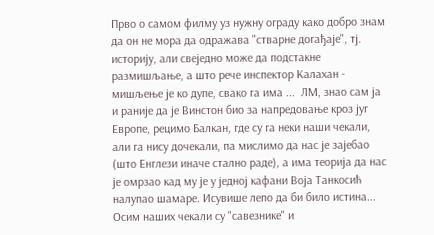Прво о самом филму уз нужну ограду како добро знам да он не мора да одражава "стварне догађаје", тј. историју, али свеједно може да подстакне размишљање, а што рече инспектор Калахан - мишљење је ко дупе, свако га има ...  ЛМ, знао сам ја и раније да је Винстон био за напредовање кроз југ Европе, рецимо Балкан, где су га неки наши чекали, али га нису дочекали, па мислимо да нас је зајебао (што Енглези иначе стално раде), а има теорија да нас је омрзао кад му је у једној кафани Воја Танкосић налупао шамаре. Исувише лепо да би било истина... Осим наших чекали су "савезнике" и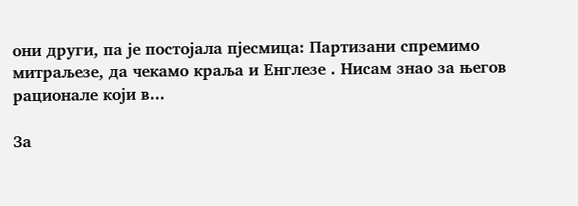они други, па је постојала пјесмица: Партизани спремимо митраљезе, да чекамо краља и Енглезе . Нисам знао за његов рационале који в...

За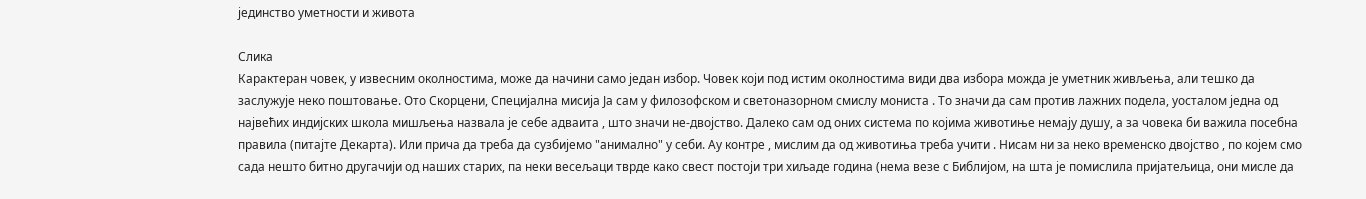јединство уметности и живота

Слика
Карактеран човек, у извесним околностима, може да начини само један избор. Човек који под истим околностима види два избора можда је уметник живљења, али тешко да заслужује неко поштовање. Ото Скорцени, Специјална мисија Ја сам у филозофском и светоназорном смислу мониста . То значи да сам против лажних подела, уосталом једна од највећих индијских школа мишљења назвала је себе адваита , што значи не-двојство. Далеко сам од оних система по којима животиње немају душу, а за човека би важила посебна правила (питајте Декарта). Или прича да треба да сузбијемо "анимално" у себи. Ау контре , мислим да од животиња треба учити . Нисам ни за неко временско двојство , по којем смо сада нешто битно другачији од наших старих, па неки весељаци тврде како свест постоји три хиљаде година (нема везе с Библијом, на шта је помислила пријатељица, они мисле да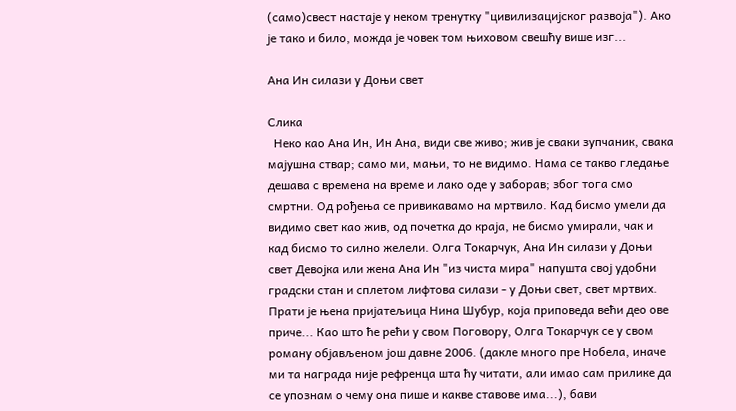(само)свест настаје у неком тренутку "цивилизацијског развоја"). Ако је тако и било, можда је човек том њиховом свешћу више изг...

Ана Ин силази у Доњи свет

Слика
  Неко као Ана Ин, Ин Ана, види све живо; жив је сваки зупчаник, свака мајушна ствар; само ми, мањи, то не видимо. Нама се такво гледање дешава с времена на време и лако оде у заборав; због тога смо смртни. Од рођења се привикавамо на мртвило. Кад бисмо умели да видимо свет као жив, од почетка до краја, не бисмо умирали, чак и кад бисмо то силно желели. Олга Токарчук, Ана Ин силази у Доњи свет Девојка или жена Ана Ин "из чиста мира" напушта свој удобни градски стан и сплетом лифтова силази - у Доњи свет, свет мртвих. Прати је њена пријатељица Нина Шубур, која приповеда већи део ове приче... Као што ће рећи у свом Поговору, Олга Токарчук се у свом роману објављеном још давне 2006. (дакле много пре Нобела, иначе ми та награда није рефренца шта ћу читати, али имао сам прилике да се упознам о чему она пише и какве ставове има...), бави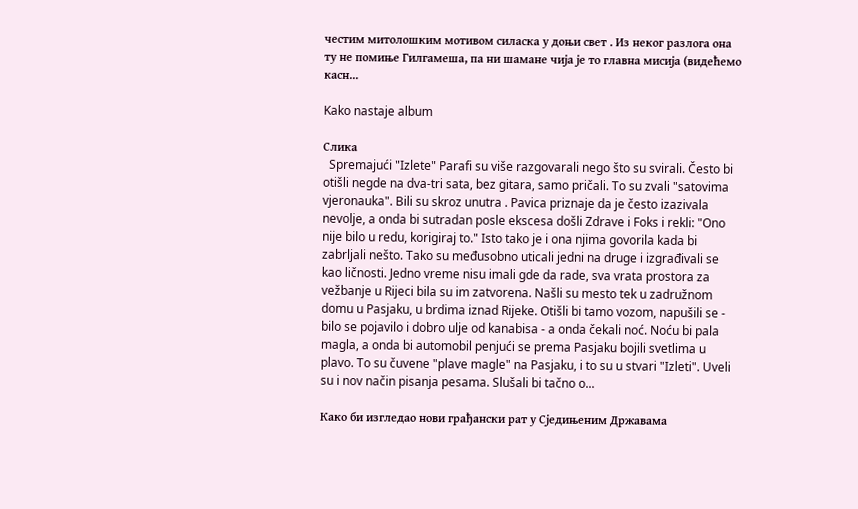честим митолошким мотивом силаска у доњи свет . Из неког разлога она ту не помиње Гилгамеша, па ни шамане чија је то главна мисија (видећемо касн...

Kako nastaje album

Слика
  Spremajući "Izlete" Parafi su više razgovarali nego što su svirali. Često bi otišli negde na dva-tri sata, bez gitara, samo pričali. To su zvali "satovima vjeronauka". Bili su skroz unutra . Pavica priznaje da je često izazivala nevolje, a onda bi sutradan posle ekscesa došli Zdrave i Foks i rekli: "Ono nije bilo u redu, korigiraj to." Isto tako je i ona njima govorila kada bi zabrljali nešto. Tako su međusobno uticali jedni na druge i izgrađivali se kao ličnosti. Jedno vreme nisu imali gde da rade, sva vrata prostora za vežbanje u Rijeci bila su im zatvorena. Našli su mesto tek u zadružnom domu u Pasjaku, u brdima iznad Rijeke. Otišli bi tamo vozom, napušili se - bilo se pojavilo i dobro ulje od kanabisa - a onda čekali noć. Noću bi pala magla, a onda bi automobil penjući se prema Pasjaku bojili svetlima u plavo. To su čuvene "plave magle" na Pasjaku, i to su u stvari "Izleti". Uveli su i nov način pisanja pesama. Slušali bi tačno o...

Како би изгледао нови грађански рат у Сједињеним Државама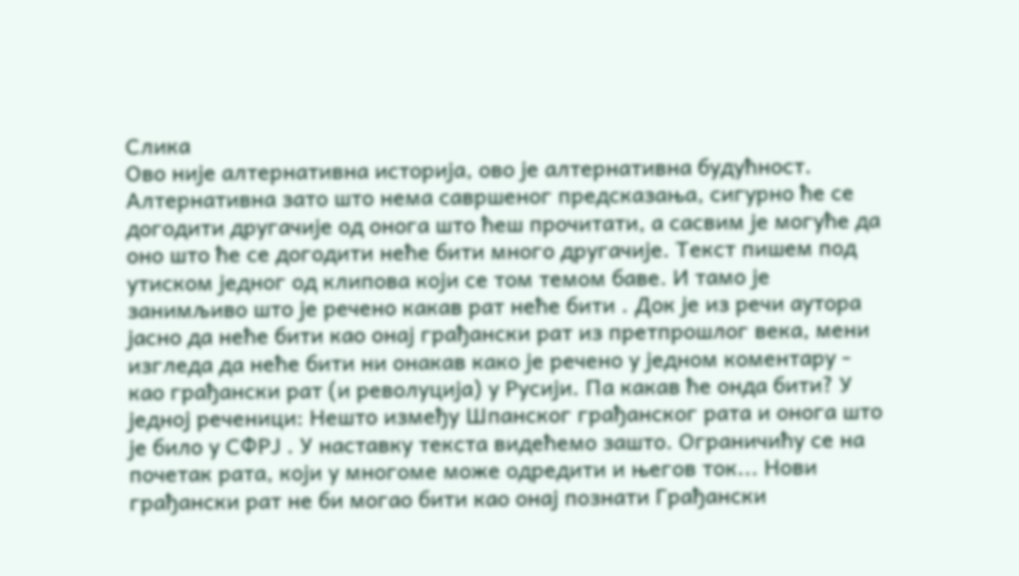Слика
Ово није алтернативна историја, ово је алтернативна будућност. Алтернативна зато што нема савршеног предсказања, сигурно ће се догодити другачије од онога што ћеш прочитати, а сасвим је могуће да оно што ће се догодити неће бити много другачије. Текст пишем под утиском једног од клипова који се том темом баве. И тамо је занимљиво што је речено какав рат неће бити . Док је из речи аутора јасно да неће бити као онај грађански рат из претпрошлог века, мени изгледа да неће бити ни онакав како је речено у једном коментару - као грађански рат (и револуција) у Русији. Па какав ће онда бити? У једној реченици: Нешто између Шпанског грађанског рата и онога што је било у СФРЈ . У наставку текста видећемо зашто. Ограничићу се на почетак рата, који у многоме може одредити и његов ток... Нови грађански рат не би могао бити као онај познати Грађански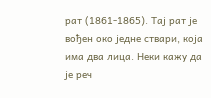рат (1861-1865). Тај рат је вођен око једне ствари, која има два лица. Неки кажу да је реч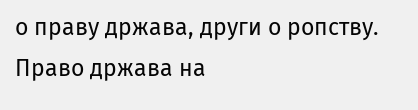о праву држава, други о ропству. Право држава на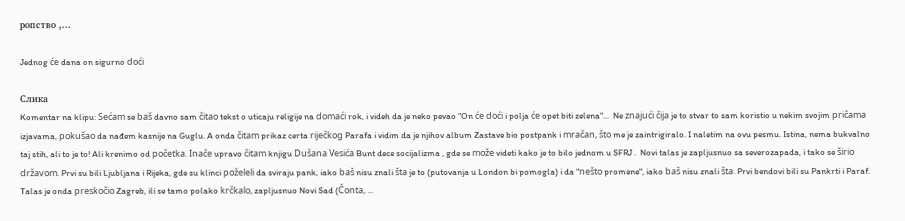ропство ,...

Jednog će dana on sigurno doći

Слика
Komentar na klipu: Sećam se baš davno sam čitao tekst o uticaju religije na domaći rok, i videh da je neko pevao "On će doći i polja će opet biti zelena"...  Ne znajući čija je to stvar to sam koristio u nekim svojim pričama izjavama, pokušao da nađem kasnije na Guglu. A onda čitam prikaz certa riječkog Parafa i vidim da je njihov album Zastave bio postpank i mračan, što me je zaintrigiralo. I naletim na ovu pesmu. Istina, nema bukvalno taj stih, ali to je to! Ali krenimo od početka. Inače upravo čitam knjigu Dušana Vesića Bunt dece socijalizma , gde se može videti kako je to bilo jednom u SFRJ .  Novi talas je zapljusnuo sa severozapada, i tako se širio državom. Prvi su bili Ljubljana i Rijeka, gde su klinci poželeli da sviraju pank, iako baš nisu znali šta je to (putovanja u London bi pomogla) i da "nešto promene", iako baš nisu znali šta. Prvi bendovi bili su Pankrti i Paraf. Talas je onda preskočio Zagreb, ili se tamo polako krčkalo, zapljusnuo Novi Sad (Čonta, ...